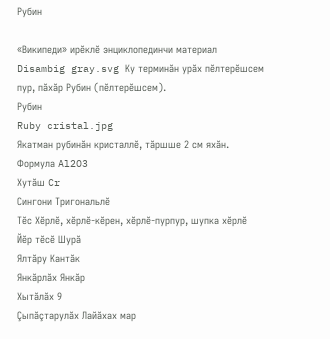Рубин

«Википеди» ирĕклĕ энциклопединчи материал
Disambig gray.svg Ку терминăн урăх пĕлтерĕшсем пур, пăхăр Рубин (пĕлтерĕшсем).
Рубин
Ruby cristal.jpg
Якатман рубинăн кристаллĕ, тăршше 2 см яхăн.
Формула Al2O3
Хутăш Cr
Сингони Тригональлĕ
Тĕс Хĕрлĕ, хĕрлĕ-кĕрен, хĕрлĕ-пурпур, шупка хĕрлĕ
Йĕр тĕсĕ Шурă
Ялтăру Кантăк
Янкăрлăх Янкăр
Хытăлăх 9
Çыпăçтарулăх Лайăхах мар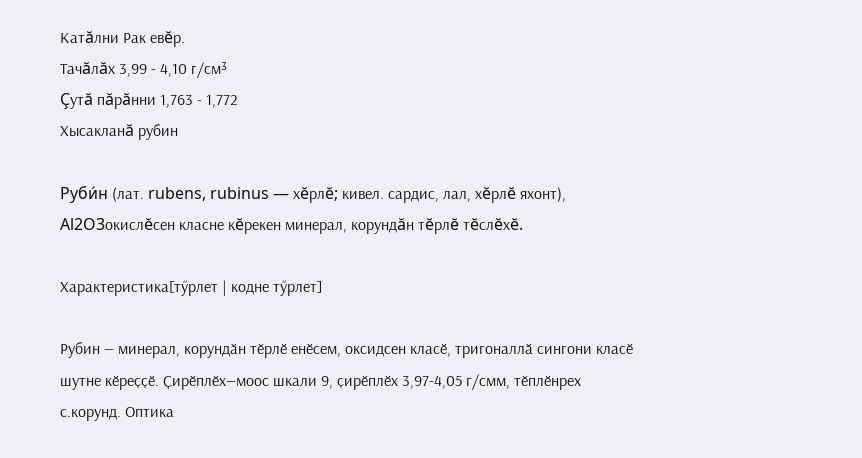Катăлни Рак евĕр.
Тачăлăх 3,99 - 4,10 г/см³
Çутă пăрăнни 1,763 - 1,772
Хысакланă рубин

Руби́н (лат. rubens, rubinus — хĕрлĕ; кивел. сардис, лал, хĕрлĕ яхонт), Al2O3окислĕсен класне кĕрекен минерал, корундăн тĕрлĕ тĕслĕхĕ.

Характеристика[тӳрлет | кодне тӳрлет]

Рубин — минерал, корундӑн тӗрлӗ енӗсем, оксидсен класӗ, тригоналлӑ сингони класӗ шутне кӗреҫҫӗ. Ҫирӗплӗх—моос шкали 9, ҫирӗплӗх 3,97-4,05 г/смм, тӗплӗнрех с.корунд. Оптика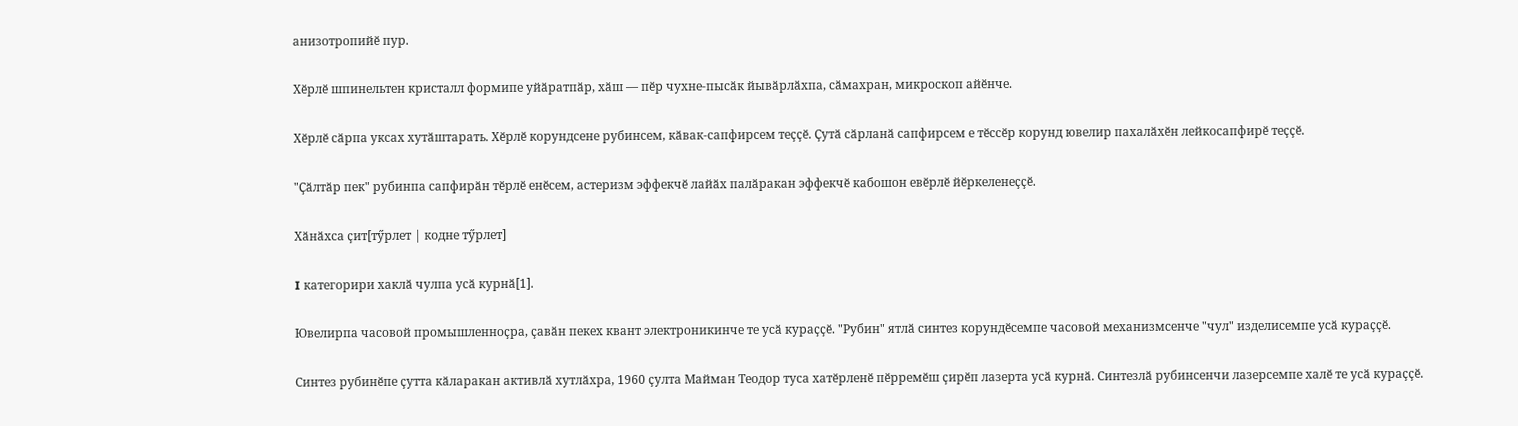анизотропийӗ пур.

Хӗрлӗ шпинельтен кристалл формипе уйӑратпӑр, хӑш — пӗр чухне-пысӑк йывӑрлӑхпа, сӑмахран, микроскоп айӗнче.

Хӗрлӗ сӑрпа уксах хутӑштарать. Хӗрлӗ корундсене рубинсем, кӑвак-сапфирсем теҫҫӗ. Ҫутӑ сӑрланӑ сапфирсем е тӗссӗр корунд ювелир пахалӑхӗн лейкосапфирӗ теҫҫӗ.

"Ҫӑлтӑр пек" рубинпа сапфирӑн тӗрлӗ енӗсем, астеризм эффекчӗ лайӑх палӑракан эффекчӗ кабошон евӗрлӗ йӗркеленеҫҫӗ.

Хӑнӑхса ҫит[тӳрлет | кодне тӳрлет]

I категорири хаклӑ чулпа усӑ курнӑ[1].

Ювелирпа часовой промышленноҫра, ҫавӑн пекех квант электроникинче те усӑ кураҫҫӗ. "Рубин" ятлӑ синтез корундӗсемпе часовой механизмсенче "чул" изделисемпе усӑ кураҫҫӗ.

Синтез рубинӗпе ҫутта кӑларакан активлӑ хутлӑхра, 1960 ҫулта Майман Теодор туса хатӗрленӗ пӗрремӗш ҫирӗп лазерта усӑ курнӑ. Синтезлӑ рубинсенчи лазерсемпе халӗ те усӑ кураҫҫӗ.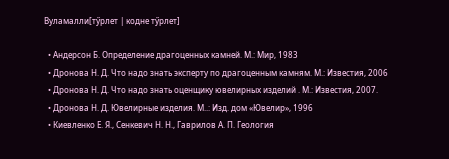Вуламалли[тӳрлет | кодне тӳрлет]

  • Андерсон Б. Определение драгоценных камней. М.: Мир, 1983
  • Дронова Н. Д. Что надо знать эксперту по драгоценным камням. М.: Известия, 2006
  • Дронова Н. Д. Что надо знать оценщику ювелирных изделий . М.: Известия, 2007.
  • Дронова Н. Д. Ювелирные изделия. М..: Изд. дом «Ювелир», 1996
  • Киевленко Е. Я., Сенкевич Н. Н., Гаврилов А. П. Геология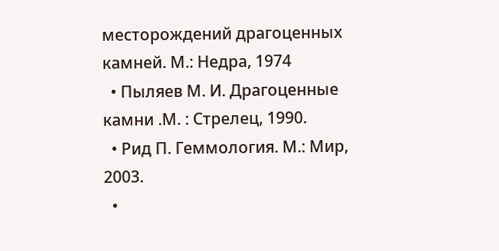месторождений драгоценных камней. М.: Недра, 1974
  • Пыляев М. И. Драгоценные камни .М. : Стрелец, 1990.
  • Рид П. Геммология. М.: Мир, 2003.
  •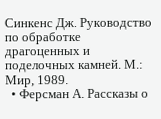Синкенс Дж. Руководство по обработке драгоценных и поделочных камней. М.: Мир, 1989.
  • Ферсман А. Рассказы о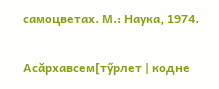самоцветах. М.: Наука, 1974.

Асăрхавсем[тӳрлет | кодне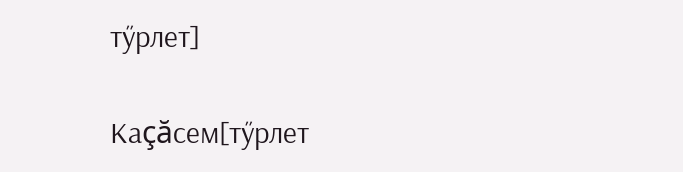тӳрлет]

Каçăсем[тӳрлет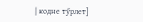| кодне тӳрлет]